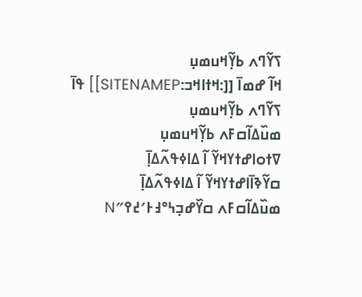ߖߌ߬ߣߍ ߕߌ߲߬ߞߎߘߎ߲
ߞߊ߬ ߝߘߊ߫ [[:ߞߙߊߞߏ:SITENAMEP]] ߟߊ߫
ߖߌ߬ߣߍ ߕߌ߲߬ߞߎߘߎ߲
ߘߎ߰ߡߊ߬ߛߓߍ ߕߌ߲߬ߞߎߘߎ߲
ߜߙߋߊߝߙߌߞߌ߬ ߊ߬ ߡߊߦߟߍ߬ߡߊ߲߫
ߛߌ߬ߢߊ߫ߊߝߙߌߞߌ߬ ߊ߬ ߡߊߦߟߍ߬ߡߊ߲߫
ߘߎ߰ߡߊ߬ߛߓߍ ߛߌ߰ߝߏ߲߆°߃߅′߄߉″N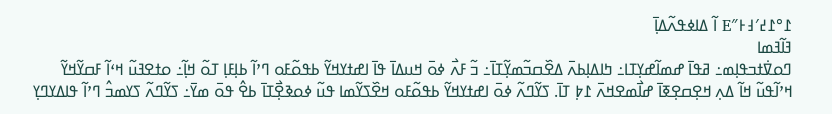߁°߁߄′߃߅″E ߊ߬ ߡߊߦߟߍ߬ߡߊ߲߫
ߔߊ߬ߔߘߊ
ߣߋߜ߭ߙߏߟߊ߲ߘ߸ ߥߟߊ߫ ߝߘߊ߬ߝߌ߲ߠߊ߸ ߤߊߡߊ߲ߕߍ߫ ߡߐ߰ߛߏ߬ߘߌ߲߬ߠߊ߫߸ ߏ߬ ߓߍ߯ ߦߋ߫ ߞߎߡߊ߫ ߟߊ߫ ߊߝߙߌߞߌ߬ ߕߟߋ߬ߓߋ ߣߴߊ߬ ߕߊ߲ߓߊ߲ ߠߋ߬ ߞߊ߲߬߸ ߋߙߐߔߎ߬ ߞߵߊ߬ ߓߛߌ߬ߞߌ߬ ߞߴߊ߬ߟߎ߬ ߞߊ߬ ߡߍ߲ ߞߐ߲ߛߐ߲ߧߊ߫ ߝߊ߯ߘߐߞߍ߫ ߁߈߲ ߠߊ߫. ߖߌ߬ߣߍ߬ ߦߋ߫ ߊߝߙߌߞߌ߬ ߕߟߋ߬ߓߋ ߞߐ߰ߖߌ߬ߘߊ ߟߎ߬ ߦߋߢߐ߲߯ߠߊ߫ ߕߐ߮ ߟߋ߫ ߘߌ߫߸ ߖߌ߬ߣߍ߬ ߖߌߘߏ߮ ߣߴߊ߬ ߟߊߡߌߣߌ߲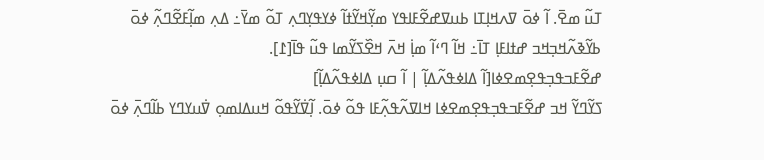ߠߎ߬ ߘߐ߫. ߊ߬ ߦߋ߫ ߜߍߞߊ߲ߠߊ ߕߎߜߝߐ߬ߓߊߟߌ ߘߌ߲߬ߞߌ߬ߙߊ߬ ߦߌߟߌ߲ߣߍ߲ ߠߋ߬ ߘߌ߫߸ ߡߍ߲ ߘߊ߲߬ߓߐ߬ߣߍ߲߬ ߦߋ߫ ߕߌ߬ߢߍ߬ߞߏ߲ߞߏ ߝߙߊߓߊ߲ ߠߊ߫߸ ߞߊ߬ ߣߵߊ߬ ߘߊ߲߭ ߞߍ߫ ߞߐ߰ߖߌ߬ߘߊ ߟߎ߬ ߟߊ߫[߁].
ߝߐ߬ߓߏߟߏ߲ߟߐ߲ߘߐߦߊ[ߊ߬ ߡߊߦߟߍ߬ߡߊ߲߬ | ߊ߬ ߛߎ߲ ߡߊߦߟߍ߬ߡߊ߲߬]
ߖߌ߬ߣߌ߬ ߞߏ ߝߐ߬ߓߏߟߏ߲ߟߐ߲ߘߐߦߊ ߞߊߜߍ߬ߟߍ߲߬ߓߊ ߟߋ߬ ߦߋ߫. ߊ߲߬ߜ߭ߌ߬ߟߋ߬ ߞߎߡߊߘߋ߲ ߜ߭ߎߌߣߌ ߕߊ߬ߣߍ߲߫ ߦߋ߫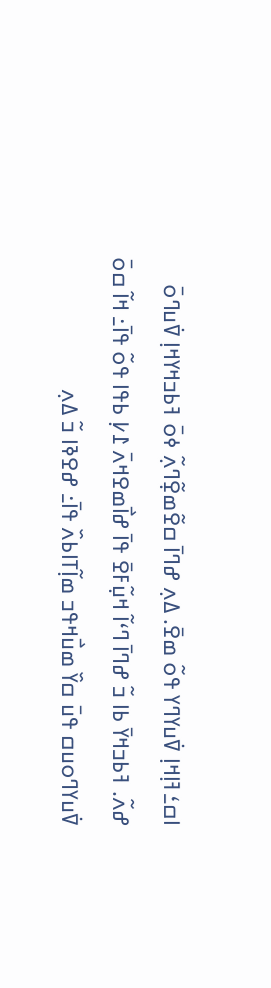ߊߛߑߔߊ߲ߞߊ߲ ߜ߭ߎߌߣߌ ߟߋ߬ ߘߐ߫. ߡߍ߲ ߝߣߊ߫ ߛߐ߬ߘߐ߲߬ߣߍ߲߬ ߦߋ߫ ߔߕߏߞߌߞߊ߲ ߜ߭ߎߣߋ߫ ߝߍ߬. ߔߕߏߞߌ߫ ߕߊ ߏ߬ ߝߣߊ߫ ߣߵߊ߬ ߞߎ߲߬ߓߐ߫ ߟߊ߫ ߝߊ߯ߘߐߞߍ߫ ߁߇߲ ߕߟߊ ߟߋ߬ ߟߊ߫߸ ߞߊ߬ ߛߋ߫ ߜ߭ߎߌߣߋߎߛ ߟߎ߫ ߛߌ߰ ߘߎ߯ߞߟߏ ߘߊ߲߬ߠߊߕߍ߰ ߟߊ߫߸ ߝߐߢߊ ߏ߬ ߡߍ߲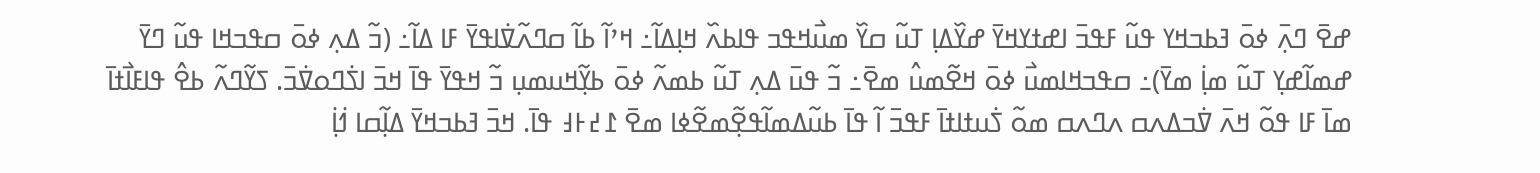ߝߐ߫ ߣߍ߲߫ ߦߋ߫ ߔߕߏߞߌ ߟߎ߬ ߓߟߏ߫ ߊߝߙߌߞߌ߫ ߝߌ߰ߡߊ߲ ߠߎ߬ ߛߌ߰ ߘߎ߯ߞߟߏ ߟߊߕߍ߰ ߞߊ߲ߡߊ߬߸ ߞߴߊ߬ ߕߊ߬ ߛߣߍ߬ߜ߭ߊߟߌ߫ ߓߊ ߡߊ߬߸ (ߏ߬ ߡߍ߲ ߦߋ߫ ߛߟߏߞߊ ߟߎ߬ ߣߌ߫ ߝߘߊ߬ߝߌ߲ ߠߎ߬ ߘߊ߲߭ ߘߌ߫)߸ ߛߟߏߞߊߘߎ߯ ߦߋ߫ ߞߐ߬ߘߎ߮ ߘߐ߫߸ ߏ߬ ߟߎ߫ ߡߍ߲ ߠߎ߬ ߕߘߍ߬ ߦߋ߫ ߕߌ߲߬ߞߎߘߎ߲ ߏ߬ ߞߟߌ߫ ߟߊ߫ ߞߏ߫ ߊߖ߭ߣߋߜ߭ߏ߫. ߖߌ߬ߣߍ߬ ߕߐ߮ ߟߊߓߊ߯ߙߊ߫ ߘߊ߫ ߓߊ ߟߋ߬ ߞߍ߫ ߜ߭ߏߡߍߛ ߍߣߍߛ ߘߋ߬ ߖ߭ߎߙߊߙߊ߫ ߓߟߏ߫ ߊ߬ ߟߊ߫ ߕߎ߬ߡߘߊ߬ߟߐ߲߬ߘߐ߬ߦߊ ߘߐ߫ ߁߄߅߃ ߟߊ߫. ߞߏ߫ ߔߕߏߞߌ߫ ߡߊ߲߬ߛߊ ߗ߭ߊ߲߭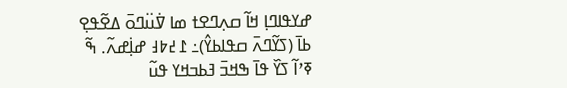ߝߌߟߊߣߊ߲ ߞߊ߬ ߛߍ߲ߣߐߙ ߘߊ ߜ߭ߎ߳ߣߋ߫ ߡߐ߬ߟߐ߲ ߕߊ߫ (ߖߌ߬ߣߍ߫ ߛߟߊߕߌ߮)߸ ߁߄߈߃ ߝߊ߲߭ߝߍ߬. ߒ߬ ߧߴߊ߬ ߖߌ߰ ߟߊ߫ ߒߞߏ߫ ߔߕߏߞߌ ߟߎ߬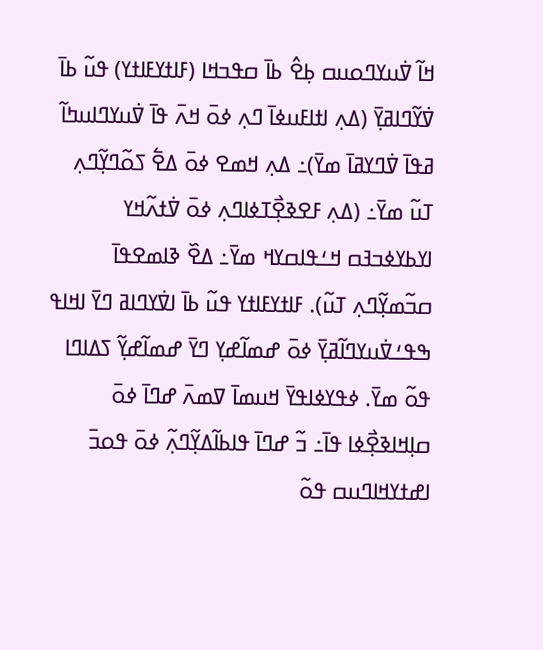ߞߊ߬ ߜ߭ߎߌߣߋߎߛ ߕ߲ߐ߮ ߕߊ߫ ߛߟߏߞߊ (ߓߊߙߌߓߊߙߌ) ߟߎ߬ ߕߊ߫ ߜ߭ߌ߬ߣߊߥߌ߲߫ (ߡߍ߲ ߊߙߊߓߎߦߊ߫ ߣߍ߲ ߦߋ߫ ߞߍ߫ ߟߊ߫ ߜ߭ߎߌߣߊߎߤߊ߬ ߥߟߊ߫ ߜ߭ߣߌߥߊ߫ ߘߌ߫)߸ ߡߍ߲ ߞߘߐ ߦߋ߫ ߡߐ߱ ߖߋ߬ߣߌ߲߬ߣߍ߲ ߠߎ߬ ߘߌ߫߸ (ߡߍ߲ ߓߐߢߐ߲߯ߠߦߊߣߍ߲ ߦߋ߫ ߜ߭ߙߍ߬ߞߌ ߊߌߕߌߦߏߔߛ ߞߑߟߊߛߌߞ ߘߌ߫߸ ߡߐ߰ ߢߊߘߐߟߊ߫ ߛߏ߬ߘߌ߲߬ߣߍ߲ ߠߎ߬). ߓߊߙߌߓߊߙߌ ߟߎ߬ ߕߊ߫ ߊߜ߭ߌߣߊߥ ߣߌ߫ ߊߞߊߟ ߒߟߑߜ߭ߎߌߣߊ߬ߥߌ߲߫ ߦߋ߫ ߝߘߊ߬ߝߌ߲ ߣߌ߫ ߝߘߊ߬ߝߌ߲߬ ߖߡߊߣߊ ߟߋ߬ ߘߌ߫. ߦߟߌߦߊߟߌ߫ ߞߎߘߊ߫ ߜߘߍ߫ ߝߣߊ߫ ߦߋ߫ ߛߊ߲ߞߊߢߐ߲߯ߦߊ ߟߊ߫߸ ߏ߬ ߝߣߊ߫ ߟߊߕߊ߬ߡߌ߲߬ߣߍ߲߬ ߦߋ߫ ߟߋߏ߫ ߊߝߙߌߞߊߣߎߛ ߟߋ߬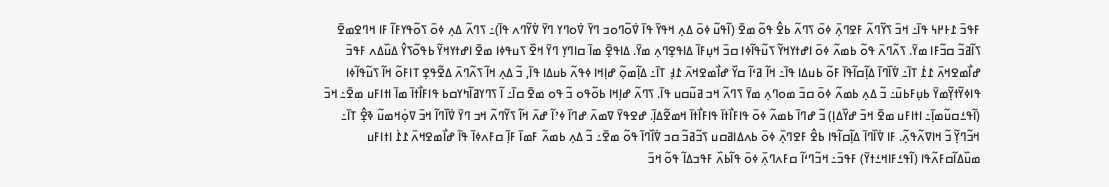ߓߟߏ߫ ߁߅߂߆ ߟߊ߫߸ ߞߏ߫ ߖߌ߬ߣߍ߬ ߓߐߣߍ߲߫ ߦߋ߫ ߖߣߍ߬ ߕߐ߮ ߟߋ߬ ߘߐ߫ (ߊ߬ߟߎ߬ ߦߋ߫ ߡߍ߲ ߞߟߌ߫ ߟߊ߫ ߜ߭ߋ߬ߣߋߏ ߣߌ߫ ߜ߭ߋߣߌ ߣߌ߫ ߜ߭ߌ߬ߣߍ ߟߊ߫)߸ ߖߣߍ߬ ߡߍ߲ ߦߋ߫ ߖߋ߬ߟߌߓߊ߬ ߓߊ ߞߣߐߘߐ߫ ߖߊ߬ߥߏ߬ ߛߏ߬ߓߊ ߘߌ߫. ߖߍ߬ߣߍ߫ ߟߋ߬ ߕߘߍ߬ ߦߋ߫ ߊߝߙߌߞߌ߬ ߖߎ߬ߟߊ߬ߦߊ ߛߏ߫ ߞߎ߲ߓߊ߫ ߡߊߟߐ߲ߣߍ߲ ߘߌ߫. ߡߊߟߐ߲߫ ߘߊ߫ ߛߊߣߌ߲ ߣߌ߫ ߞߐ߰ ߖߎߟߦߊ ߘߐ߫ ߊߝߙߌߞߌ߬ ߕߟߋ߬ߖߌ߮ ߡߎ߰ߡߍ ߓߟߏ߫ ߝߊ߯ߘߐߞߍ߫ ߁߁߭ ߠߊ߫߸ ߜ߭ߊ߰ߣߊ߫ ߡߊ߲߬ߛߊ߬ߟߊ߫ ߓߋ߬ ߕߎߡߊ ߟߊ߫߸ ߞߊ߬ ߥߵߊ߬ ߛߌ߰ ߝߊ߯ߘߐߞߍ߫ ߁߃߲ ߠߊ߫߸ ߡߊ߲߬ߘߋ߲߬ ߝߊ߲ߞߊ ߦߟߍ߬ ߕߎߡߊ ߟߊ߫, ߏ߬ ߡߍ߲ ߞߊ߬ ߖߍ߬ߣߍ߫ ߡߐ߬ߟߐ߲ ߠߊߓߋ߬ ߞߊ߬ ߖߎ߬ߟߊ߬ߦߊ ߟߊߦߌ߬ߙߌ߲߬ߘߌ߫ ߕߎ߲ߓߕߎ߫߸ ߏ߬ ߡߍ߲ ߕߘߍ߬ ߦߋ߫ ߛߏ߫ ߘߋߣߍ߲ ߘߌ߫ ߖߣߍ߬ ߞߏ ߥߎ߬ߛߎ ߟߊ߫. ߖߣߍ߬ ߝߊ߲ߞߊ ߕߋ߬ߟߋ ߏ߬ ߟߋ ߘߐ߫ ߛߊ߫߸ ߊ߬ ߖߣߌߥߊ߬ߤߌߛߕ ߟߊߓߊ߯ߙߊ߫ ߘߊ߫ ߊߙߊߓߎ ߘߐ߫߸ ߞߏ߫ (ߊ߬ߟߑߛߎ߬ߘߊ߲߫߸ ߊߙߊߓߎ ߘߐ߫ ߞߏ߫ ߝߌ߰ߡߊ߲) ߏ߬ ߝߣߊ߫ ߕߘߍ߬ ߦߋ߫ ߟߊߓߊ߯ߙߊ߫ ߟߊߓߊ߯ߙߊ߫ ߞߘߐ߬ߡߊ߲߫. ߝߐߟߌ߫ ߜߘߍ߫ ߝߣߊ߫ ߦߴߊ߬ ߝߍ߫ ߞߊ߬ ߖߌ߬ߣߍ߬ ߞߏ ߣߌ߫ ߜ߭ߊ߰ߣߊ߬ ߞߏ߫ ߜߋ߲߭ߞߘߎ߬ ߢߐ߲߮ ߠߊ߫߸ ߞߏ߬ߣߌ߲߬ ߏ߬ ߞߊߜߍ߬ߟߍ߲߬. ߓߊ ߜ߭ߊ߰ߣߊ߫ ߡߊ߲߬ߛߊ߬ߟߊ ߕߐ߮ ߓߐߣߍ߲߫ ߦߋ߫ ߕߍߡߊߥߛߎ ߖߏ߬ߥߏ߬ ߛߏ ߜ߭ߊ߰ߣߊ߫ ߟߋ߬ ߘߐ߫߸ ߏ߬ ߡߍ߲ ߕߘߍ߬ ߓߘߊ߫ ߓߊ߲߫ ߛߓߍߦߊ߫ ߟߊ߫ ߝߊ߯ߘߐߞߍ߫ ߁߁߭ ߊߙߊߓߎ ߘߎ߰ߡߊ߬ߛߓߍ߬ߟߊ (ߊ߬ߟߑߓߊߞߑߙߌ߫) ߓߟߏ߫߸ ߞߏ߬ߣߵߊ߬ ߛߓߍߣߍ߲߫ ߦߋ߫ ߟߊ߬ߕߍ߰ ߓߟߏߡߊ߬ ߟߋ߬ ߞߏ߫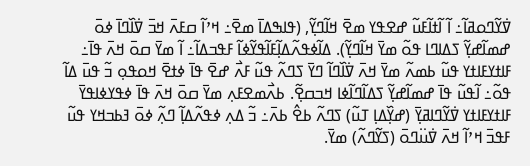ߜ߭ߌ߬ߣߋߥߊ߬߸ ߊ߬ ߊ߬ߙߊ߬ߓߎ߬ ߝߐߟߌ ߘߐ߫ ߞߊ߬ߣߌ߲߬, (ߟߊߒߡߊ߫ ߘߐ߫߸ ߞߴߊ߬ ߛߓߍ߫ ߞߏ߫ ߜ߭ߊ߰ߣߊ߫ ߦߋ߫ ߝߘߊ߬ߝߌ߲߬ ߖߡߊߣߊ ߟߋ߬ ߘߌ߫ ߞߊ߬ߣߌ߲߬). ߡߊ߬ߦߟߍ߬ߡߊ߲߬ߓߊ߬ߟߌ߬ߦߊ߬ ߓߟߏߡߊ߬߸ ߊ߬ ߘߌ߫ ߛߋ߫ ߞߍ߫ ߟߊ߫߸ ߓߊߙߌߓߊߙߌ ߟߎ߬ ߕߘߍ߬ ߘߌ߫ ߞߍ߫ ߜ߭ߊ߰ߣߊ߬ ߣߌ߫ ߖߣߍ߬ ߟߎ߬ ߓߍ߯ ߝߐ߫ ߟߊ߫ ߦߙߐ߫ ߞߋߟߋ߲ ߏ߬ ߟߎ߫ ߡߊ߬ ߟߋ߬߸ ߊ߬ߟߎ߬ ߟߊ߫ ߝߘߊ߬ߝߌ߲߬ ߖߡߊ߬ߣߊ߬ߦߊ ߞߏߛߐ߲߬. ߕߍ߯ߘߐߓߍ߲ ߘߌ߫ ߛߋ߫ ߞߍ߫ ߟߊ߫ ߦߟߌߦߊߟߌ߫ ߓߊߙߌߓߊߙߌ ߜ߭ߌ߬ߣߊߥߌ߲߫ (ߝߌ߲߰ߡߊ߲ ߠߎ߬) ߖߣߍ߬ ߕߐ߮ ߕߍ߫߸ ߏ߬ ߡߍ߲ ߦߟߍ߬ߡߊ߲߬ ߣߍ߲߬ ߦߋ߫ ߔߕߏߞߌ ߟߎ߬ ߓߟߏ߫ ߞߴߊ߬ ߞߍ߫ ߜ߭ߎ߳ߣߋ߫ (ߖߌ߬ߣߍ߬) ߘߌ߫.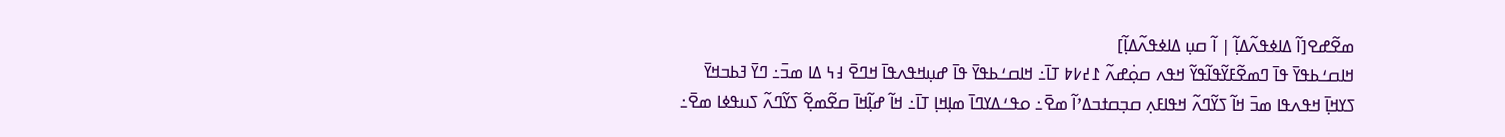ߘߐ߬ߝߐ[ߊ߬ ߡߊߦߟߍ߬ߡߊ߲߬ | ߊ߬ ߛߎ߲ ߡߊߦߟߍ߬ߡߊ߲߬]
ߞߊߛߑߕߟߌ߫ ߟߊ߫ ߣߘߐ߬ߓߌ߬ߟߊ߬ߟߌ߬ ߞߟߍ ߛߋ߲߭ߝߍ߬ ߁߄߇߈ ߠߊ߫߸ ߞߊߛߑߕߟߌ߫ ߟߊ߫ ߝߎ߲ߞߟߍߟߊ߫ ߞߣߐ߫ ߃߆ ߡߊ ߘߏ߫߸ ߣߌ߫ ߔߕߏߞߌ߫ ߖߌߞߊ߲߫ ߞߟߍߟߊ ߘߏ߫ ߞߊ߬ ߖߌ߬ߣߍ߬ ߞߟߊߓߍ߲ ߛߏ߲ߛߙߏߡߴߊ߬ ߘߐ߫߸ ߋߟߑߡߌߣߊ߫ ߘߊ߲ߞߊ߲ ߠߊ߫߸ ߞߊ߬ ߝߊ߲߬ߞߊ߫ ߛߐ߬ߘߐ߲߬ ߖߌ߬ߣߍ߬ ߖߎߟߦߊ ߘߐ߫߸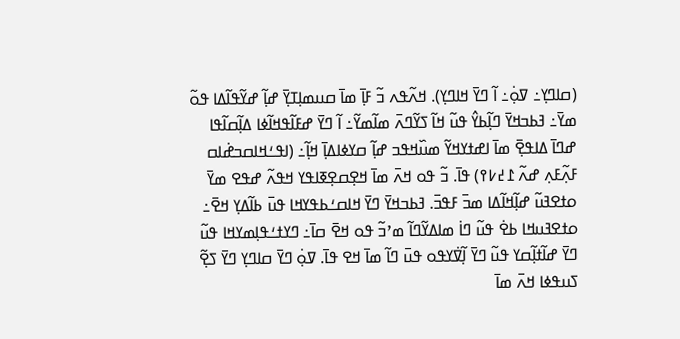(ߛߊߣߌ߲߸ ߜߋ߲߭߸ ߊ߬ ߣߌ߫ ߞߊߣߌ߲). ߞߍ߬ߟߍ ߏ߬ ߓߊ߲߫ ߘߊ߫ ߛߎߘߊ߲ߠߌ߲߫ ߝߊ߲߬ ߝߌ߬ߟߊ߬ߡߊ ߟߋ߬ ߘߌ߫߸ ߔߕߏߞߌ߫ ߣߊ߲߬ߕߌ߮ ߟߎ߬ ߞߊ߬ ߖߌ߬ߣߍ߫ ߘߊ߬ߘߌ߬߸ ߊ߬ ߣߌ߫ ߝߓߊ߬ߟߞߊ߬ߦߊ ߡߊ߲߬ߛߊ߬ߟߊ ߝߣߊ߫ ߡߊߟߐ߲߫ ߘߊ߫ ߊߝߙߌߞߌ߬ ߘߎ߰ߞߟߏ ߝߊ߲߬ ߛߌߦߊߡߊ߲߫ ߞߊ߲߬߸ (ߊߟߑߞߊߛߏߝ߭ߊߛ ߓߍ߲߬ߓߍ߲ ߝߍ߬ ߁߄߇߉) ߟߊ߫. ߏ߬ ߟߋ ߞߍ߫ ߘߊ߫ ߞߐ߲ߛߐ߲ߧߊߟߌ ߞߟߍ߬ ߝߟߐ ߘߌ߫ ߋߙߐߔߎ߬ ߝߊ߲߬ߞߊ߬ߡߊ ߘߏ߫ ߓߟߏ߫. ߔߕߏߞߌ߫ ߣߌ߫ ߞߊߛߑߕߟߌߞߊ ߟߎ߫ ߕߊ߬ߡߌ߲ ߞߐ߫߸ ߋߙߐߔߎߞߊ ߕߐ߭ ߟߎ߬ ߣߊ߭ ߘߊߡߌ߬ߣߊ߬ ߘߴߏ߬ ߟߋ ߞߐ߫ ߛߊ߫߸ ߣߌߙߑߟߊ߲ߘߌߞߊ ߟߎ߬ ߣߌ߫ ߝߊ߬ߙߊ߲߬ߛߌ ߟߎ߬ ߣߌ߫ ߊ߲߬ߜ߭ߌߟߋ ߟߎ߫ ߣߊ߬ ߘߊ߫ ߞߐ ߟߊ߫. ߜߋ߲߭ ߣߌ߫ ߛߊߣߌ߲ ߣߌ߫ ߖߐ߲߬ ߖߎߟߦߊ ߞߍ߫ ߘߊ߫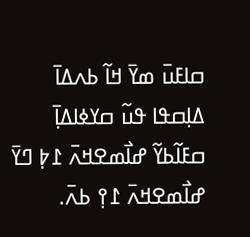ߛߊߓߎ߫ ߘߌ߫ ߞߊ߬ ߕߍߡߊ߫ ߡߊ߲ߛߟߊ ߟߎ߬ ߛߌߦߊߡߊ߲߫ ߛߓߊ߬ߕߌ߬ ߝߊ߯ߘߐߞߍ߫ ߁߈߲ ߣߌ߫ ߝߊ߯ߘߐߞߍ߫ ߁߉߲ ߕߍ߫.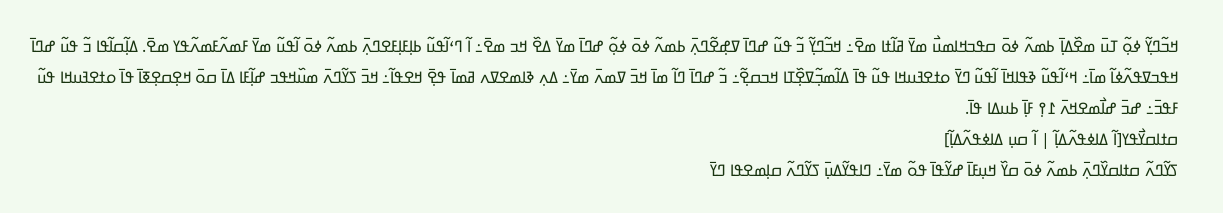ߞߏ߬ߣߌ߲߬ ߦߋ߲߬ ߠߎ߫ ߘߐ߰ߡߊ߲߫ ߕߘߍ߬ ߦߋ߫ ߛߟߏߞߊߘߎ߯ ߘߌ߫ ߥߊ߬ߙߊ ߘߐ߫߸ ߞߏ߬ߣߌ߲߬ ߏ߬ ߟߎ߬ ߝߣߊ߫ ߜߝ߲ߐ߬ߣߍ߲߫ ߕߘߍ߬ ߦߋ߫ ߦߋ߲߬ ߝߣߊ߫ ߘߌ߫ ߡߐ߰ ߞߏ ߘߐ߫߸ ߊ߬ ߣߵߊ߬ߟߎ߬ ߕߊ߲ߓߊ߲ߓߐߣߍ߲߫ ߕߘߍ߬ ߦߋ߫ ߊ߬ߟߎ߬ ߘߌ߫ ߓߘߍ߬ߓߘߍ߬ߟߌ ߘߐ߫. ߡߊ߲߬ߛߊ߬ߟߊ ߏ߬ ߟߎ߬ ߝߣߊ߫ ߞߟߏߜߟߍ߬ߦߊ߬ ߘߊ߫߸ ߞߵߊ߬ߟߎ߬ ߢߟߊߞߊ߫ ߊ߬ߟߎ߬ ߣߌ߫ ߋߙߐߔߎߞߊ ߟߎ߬ ߟߊ߫ ߡߊ߬ߘߏ߲߬ߜߐ߲߰ߠߊ ߞߏߛߐ߲߬߸ ߏ߬ ߝߣߊ߫ ߣߊ߬ ߘߊ߫ ߞߏ߫ ߜߘߍ߫ ߘߌ߫߸ ߡߍ߲ ߢߊߘߐߜߍ ߥߘߊ߫ ߟߐ߲߫ ߞߐߟߊ߬߸ ߞߏ߫ ߖߌ߬ߣߍ߫ ߘߎ߰ߞߟߏ ߝߊ߲߬ߓߊ ߡߊ߫ ߛߋ߫ ߞߐ߲ߛߐ߲ߧߊ߫ ߟߊ߫ ߋߙߐߔߎߞߊ ߟߎ߬ ߓߟߏ߫߸ ߝߏ߫ ߝߊ߯ߘߐߞߍ߫ ߁߉߲ ߓߊ߲߫ ߕߎߡߊ ߟߊ߫.
ߛߙߊߛߌ߯ߟߌ[ߊ߬ ߡߊߦߟߍ߬ߡߊ߲߬ | ߊ߬ ߛߎ߲ ߡߊߦߟߍ߬ߡߊ߲߬]
ߖߌ߬ߣߍ߬ ߛߙߊߛߌ߰ߣߍ߲߫ ߕߘߍ߬ ߦߋ߫ ߛߌ߰ ߞߎ߲ߓߊ߫ ߝߌ߬ߟߊ߫ ߟߋ߬ ߘߌ߫߸ ߣߊߟߌ߬ߡߎ߲߫ ߖߌ߬ߣߍ߬ ߛߊ߲ߘߐߟߊ ߣߌ߫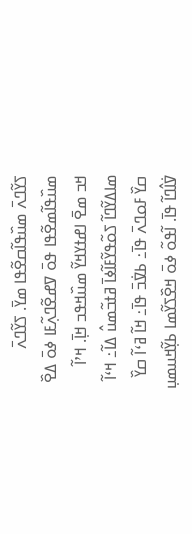ߖߌ߬ߣߍ߫ ߘߎ߰ߟߊ߬ߛߐ߬ߟߊ ߘߌ߫. ߖߌ߬ߣߍ߫ ߘߎ߰ߟߊ߬ߘߐ߬ߟߊ ߟߋ߫ ߜߝߐ߬ߣߍ߲߬ߓߊ ߦߋ߫ ߡߐ߰ ߞߏ ߘߐ߫ ߊߝߙߌߞߌ߬ ߘߎ߰ߞߟߏ ߞߊ߲߫. ߞߴߊ߬ ߘߊߡߌ߬ߣߊ߬ ߖߋ߬ߟߌ߬ߓߊ߬ߦߊ߫ ߥߙߏ߬ߘߎ߮ ߡߊ߬߸ ߞߵߊ߬ ߛߌ߰ ߓߋߣߍ߫ ߟߊ߫߸ ߕߜ߭ߏ߫ ߟߊ߫߸ ߞߊ߬ ߥߵߊ߬ ߛߌ߰ ߜ߭ߊ߮ߣߊ߬ ߟߊ߫. ߊ߬ߟߋ߬ ߦߋ߫ ߞߐ߰ߖߌ߬ߘߊ ߕߌ߲߬ߞߎߘߎ߲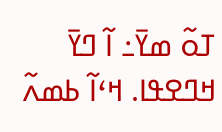ߠߋ߬ ߘߌ߫߸ ߊ߬ ߣߌ߫ ߞߣߐߟߊ. ߞߵߊ߬ ߕߘߍ߬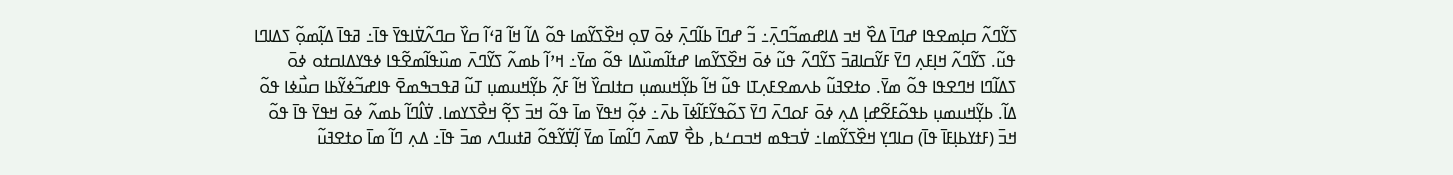ߖߌ߬ߣߍ߬ ߛߊ߲ߘߐߟߊ ߝߣߊ߫ ߡߐ߰ ߞߏ ߡߊߝߘߏ߬ߣߍ߲߫߸ ߏ߬ ߝߣߊ߫ ߕߊ߬ߣߍ߲߫ ߦߋ߫ ߜߋ߲ ߞߐ߰ߖߌ߬ߘߊ ߟߋ߬ ߡߊ߬ ߞߊ߬ ߥߵߊ߬ ߛߌ߰ ߛߣߍ߬ߜ߭ߊߟߌ߫ ߟߊ߫߸ ߥߟߊ߫ ߡߊ߲߬ߘߋ߲߬ ߖߡߊߣߊ ߟߎ߬. ߖߌ߬ߣߍ߬ ߞߊ߲ߓߍ߲ ߣߌ߫ ߓߌ߬ߛߊߥߏ߫ ߖߌ߬ߣߍ߬ ߟߎ߬ ߦߋ߫ ߞߐ߰ߖߌ߬ߘߊ ߝߙߊ߬ߘߎ߰ߡߊ ߟߋ߬ ߘߌ߫߸ ߞߴߊ߬ ߕߘߍ߬ ߖߌ߬ߣߍ߫ ߘߎ߰ߟߊ߬ߘߐ߬ߟߊ ߦߟߌߡߊߛߙߋ ߦߋ߫ ߖߡߊ߬ߣߊ ߞߣߐߟߊ ߟߋ߬ ߘߌ߫. ߋߙߐߔߎ߬ ߕߍߘߐߓߍ߲ߠߊ ߟߎ߬ ߞߊ߬ ߕߌ߲߬ߞߎߘߎ߲ ߛߙߊߛߌ߰ ߞߊ߬ ߓߍ߲߬ ߕߌ߲߬ߞߎߘߎ߲ ߠߎ߬ ߥߟߏߒߘߐ߫ ߟߊߝߏ߬ߦߌ߬ߕߊ ߛߎ߯ߦߊ ߟߋ߬ ߡߊ߬. ߕߌ߲߬ߞߎߘߎ߲ ߕߟߋ߬ߓߐ߬ߝߊ߲ ߡߍ߲ ߦߋ߫ ߓߋߣߍ߫ ߣߌ߫ ߖߋ߬ߟߌ߬ߓߊ߬ߦߊ߫ ߕߍ߫߸ ߦߋ߲߬ ߞߟߌ߫ ߘߊ߫ ߟߋ߬ ߞߏ߫ ߖߐ߲߬ ߞߐ߯ߖߌߘߊ. ߜ߭ߊ߮ߣߊ߬ ߕߘߍ߬ ߦߋ߫ ߞߟߌ߫ ߟߊ߫ ߟߋ߬ ߞߏ߫ (ߓߙߌߕߊ߲ߓߊ߫ ߟߊ߫) ߛߊߣߌ߲ ߞߐ߰ߖߌ߬ߘߊ߸ ߜ߭ߏߟߘ ߞߏߛߑߕ, ߕߐ߯ ߜߘߍ߫ ߣߊ߬ߘߊ߫ ߘߌ߫ ߊ߲߬ߜ߭ߌ߬ߟߋ߬ ߥߙߎߣߍ ߘߏ߫ ߟߊ߫߸ ߡߍ߲ ߣߊ߬ ߘߊ߫ ߋߙߐߔߎ߬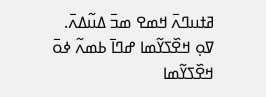ߥߙߎߣߍ߫ ߞߘߐ ߘߏ߫ ߡߎ߬ߡߍ߫. ߜߋ߲ ߞߐ߰ߖߌ߬ߘߊ ߝߣߊ߫ ߕߘߍ߬ ߦߋ߫ ߞߐ߰ߖߌ߬ߘߊ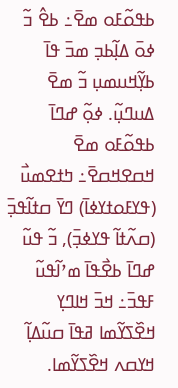ߕߟߋ߬ߓߋ ߘߐ߫߸ ߕߐ߮ ߏ߬ ߦߋ߫ ߡߊ߲߬ߕߏ߲ ߘߏ߫ ߟߊ߫ ߕߌ߲߬ߞߎߘߎ߲ ߏ߬ ߘߐ߫ ߡߎߣߎ߲߬. ߦߋ߲߬ ߝߣߊ߫ ߕߟߋ߬ߓߋ ߘߐ߫ ߞߛߐߞߛߐ߫߸ ߤߙߐߘߎ߯ (ߟߌߓߋߙߌߦߊ߫) ߣߌ߫ ߛߙߊ߬ߟߏ߲߫ (ߛߍ߬ߙߊ߬ ߟߌߦߏ߲߫), ߏ߬ ߟߎ߬ ߝߣߊ߫ ߕߐ߯ߟߊ߫ ߘߴߊ߬ߟߎ߬ ߓߟߏ߫߸ ߞߏ߫ ߞߊߣߌ߲ ߞߐ߰ߖߌ߬ߘߊ ߥߟߊ߫ ߛߎ߬ߡߊ߲߬ ߞߌߛߍ ߞߐ߰ߖߌ߬ߘߊ.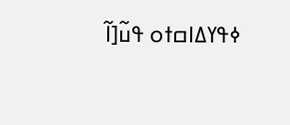ߦߟߌߡߊߛߙߋ ߟߎ߬[ߊ߬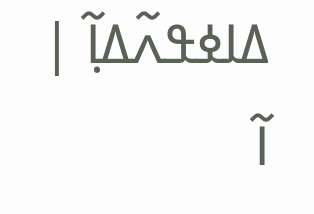ߡߊߦߟߍ߬ߡߊ߲߬ | ߊ߬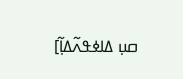ߛߎ߲ ߡߊߦߟߍ߬ߡߊ߲߬]